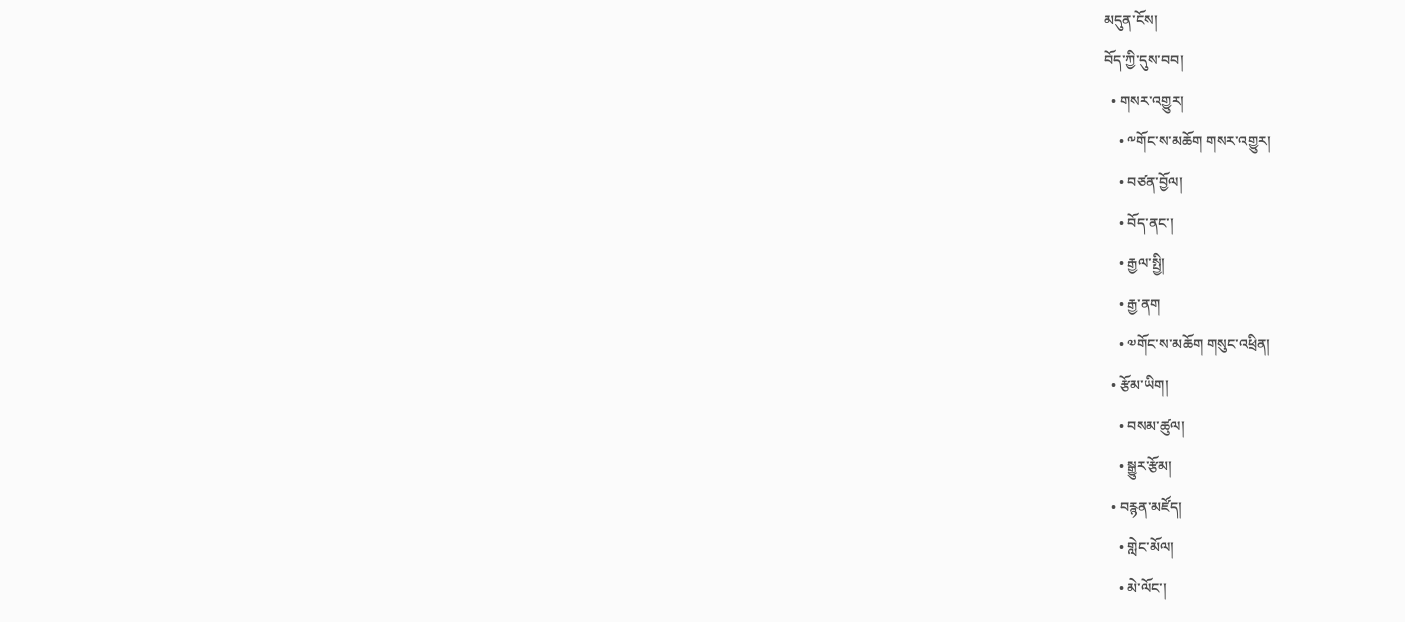མདུན་ངོས།
བོད་ཀྱི་དུས་བབ།
  • གསར་འགྱུར།
    • ༸གོང་ས་མཆོག གསར་འགྱུར།
    • བཙན་བྱོལ།
    • བོད་ནང་།
    • རྒྱལ་སྤྱི།
    • རྒྱ་ནག
    • ༧གོང་ས་མཆོག གསུང་འཕྲིན།
  • རྩོམ་ཡིག།
    • བསམ་ཚུལ།
    • སྒྱུར་རྩོམ།
  • བརྙན་མཛོད།
    • གླེང་མོལ།
    • མེ་ལོང་།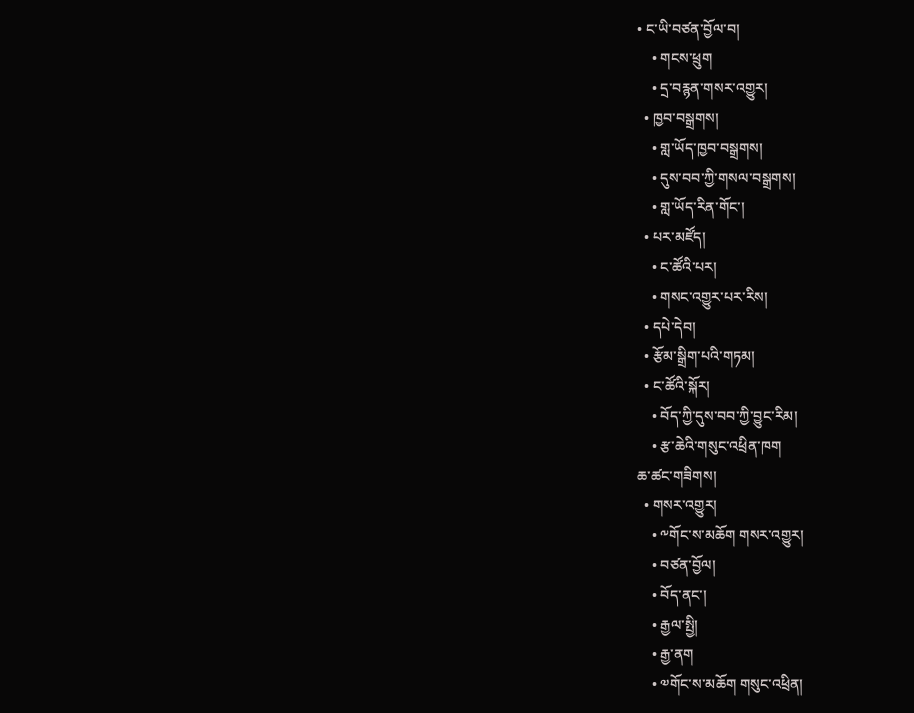• ང་ཡི་བཙན་བྱོལ་བ།
    • གངས་ཕྲུག
    • དྲ་བརྙན་གསར་འགྱུར།
  • ཁྱབ་བསྒྲགས།
    • གླ་ཡོད་ཁྱབ་བསྒྲགས།
    • དུས་བབ་ཀྱི་གསལ་བསྒྲགས།
    • གླ་ཡོད་རིན་གོང་།
  • པར་མཛོད།
    • ང་ཚོའི་པར།
    • གསང་འགྱུར་པར་རིས།
  • དཔེ་དེབ།
  • རྩོམ་སྒྲིག་པའི་གཏམ།
  • ང་ཚོའི་སྐོར།
    • བོད་ཀྱི་དུས་བབ་ཀྱི་བྱུང་རིམ།
    • རྩ་ཆེའི་གསུང་འཕྲིན་ཁག
ཆ་ཚང་གཟིགས།
  • གསར་འགྱུར།
    • ༸གོང་ས་མཆོག གསར་འགྱུར།
    • བཙན་བྱོལ།
    • བོད་ནང་།
    • རྒྱལ་སྤྱི།
    • རྒྱ་ནག
    • ༧གོང་ས་མཆོག གསུང་འཕྲིན།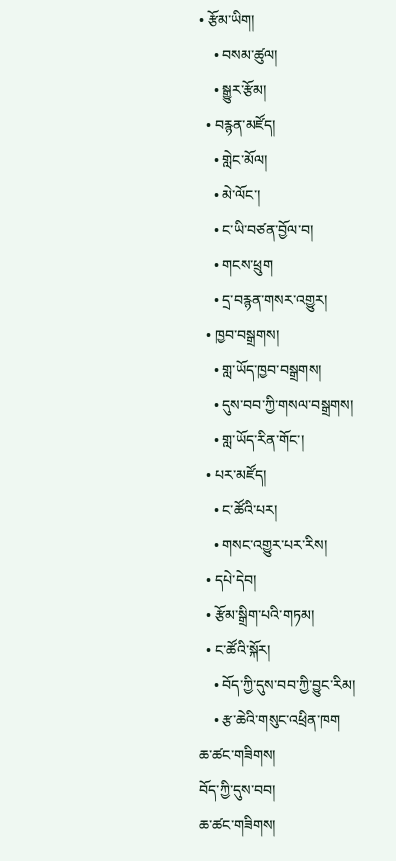• རྩོམ་ཡིག།
    • བསམ་ཚུལ།
    • སྒྱུར་རྩོམ།
  • བརྙན་མཛོད།
    • གླེང་མོལ།
    • མེ་ལོང་།
    • ང་ཡི་བཙན་བྱོལ་བ།
    • གངས་ཕྲུག
    • དྲ་བརྙན་གསར་འགྱུར།
  • ཁྱབ་བསྒྲགས།
    • གླ་ཡོད་ཁྱབ་བསྒྲགས།
    • དུས་བབ་ཀྱི་གསལ་བསྒྲགས།
    • གླ་ཡོད་རིན་གོང་།
  • པར་མཛོད།
    • ང་ཚོའི་པར།
    • གསང་འགྱུར་པར་རིས།
  • དཔེ་དེབ།
  • རྩོམ་སྒྲིག་པའི་གཏམ།
  • ང་ཚོའི་སྐོར།
    • བོད་ཀྱི་དུས་བབ་ཀྱི་བྱུང་རིམ།
    • རྩ་ཆེའི་གསུང་འཕྲིན་ཁག
ཆ་ཚང་གཟིགས།
བོད་ཀྱི་དུས་བབ།
ཆ་ཚང་གཟིགས།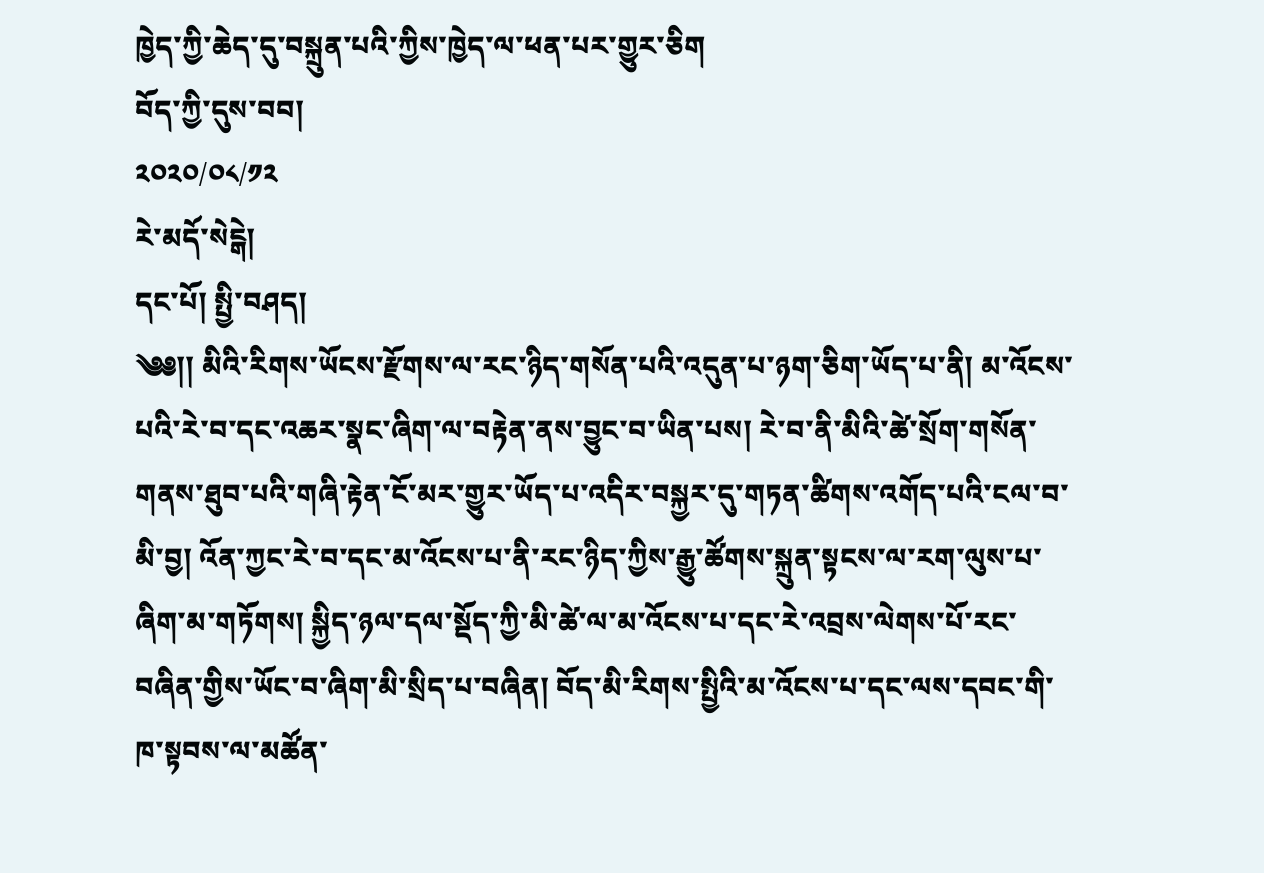ཁྱེད་ཀྱི་ཆེད་དུ་བསྐྲུན་པའི་ཀྱིས་ཁྱེད་ལ་ཕན་པར་གྱུར་ཅིག
བོད་ཀྱི་དུས་བབ།
༢༠༢༠/༠༨/༡༢
རེ་མདོ་སེངྒེ།
དང་པོ། སྤྱི་བཤད།
༄༅།། མིའི་རིགས་ཡོངས་རྫོགས་ལ་རང་ཉིད་གསོན་པའི་འདུན་པ་ཉག་ཅིག་ཡོད་པ་ནི། མ་འོངས་པའི་རེ་བ་དང་འཆར་སྣང་ཞིག་ལ་བརྟེན་ནས་བྱུང་བ་ཡིན་པས། རེ་བ་ནི་མིའི་ཚེ་སྲོག་གསོན་གནས་ཐུབ་པའི་གཞི་རྟེན་ངོ་མར་གྱུར་ཡོད་པ་འདིར་བསྐྱར་དུ་གཏན་ཚིགས་འགོད་པའི་ངལ་བ་མི་བྱ། འོན་ཀྱང་རེ་བ་དང་མ་འོངས་པ་ནི་རང་ཉིད་ཀྱིས་རྒྱུ་ཚོགས་སྐྲུན་སྟངས་ལ་རག་ལུས་པ་ཞིག་མ་གཏོགས། སྐྱིད་ཉལ་དལ་སྡོད་ཀྱི་མི་ཚེ་ལ་མ་འོངས་པ་དང་རེ་འབྲས་ལེགས་པོ་རང་བཞིན་གྱིས་ཡོང་བ་ཞིག་མི་སྲིད་པ་བཞིན། བོད་མི་རིགས་སྤྱིའི་མ་འོངས་པ་དང་ལས་དབང་གི་ཁ་སྟབས་ལ་མཚོན་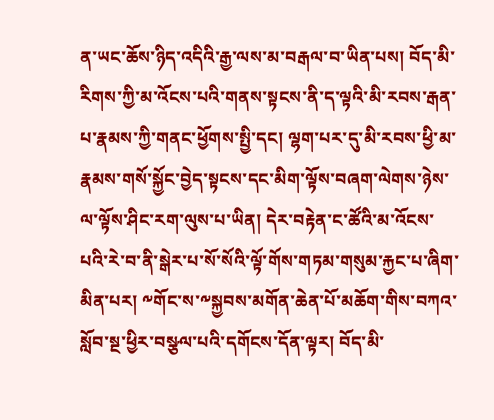ན་ཡང་ཆོས་ཉིད་འདིའི་རྒྱ་ལས་མ་བརྒལ་བ་ཡིན་པས། བོད་མི་རིགས་ཀྱི་མ་འོངས་པའི་གནས་སྟངས་ནི་ད་ལྟའི་མི་རབས་རྒན་པ་རྣམས་ཀྱི་གནང་ཕྱོགས་སྤྱི་དང། ལྷག་པར་དུ་མི་རབས་ཕྱི་མ་རྣམས་གསོ་སྐྱོང་བྱེད་སྟངས་དང་མིག་ལྟོས་བཞག་ལེགས་ཉེས་ལ་ལྟོས་ཤིང་རག་ལུས་པ་ཡིན། དེར་བརྟེན་ང་ཚོའི་མ་འོངས་པའི་རེ་བ་ནི་སྒེར་པ་སོ་སོའི་ལྟོ་གོས་གཏམ་གསུམ་རྐྱང་པ་ཞིག་མིན་པར། ༸གོང་ས་༸སྐྱབས་མགོན་ཆེན་པོ་མཆོག་གིས་བཀའ་སློབ་སྔ་ཕྱིར་བསྩལ་པའི་དགོངས་དོན་ལྟར། བོད་མི་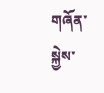གཞོན་སྐྱེས་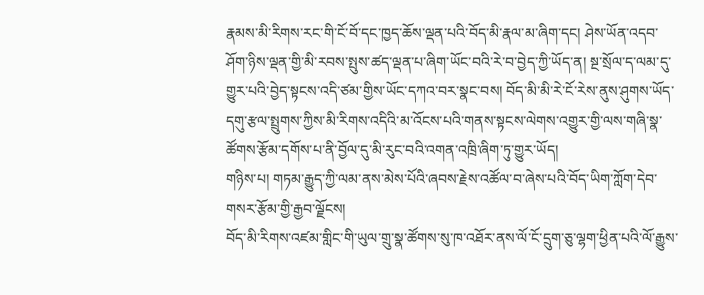རྣམས་མི་རིགས་རང་གི་ངོ་བོ་དང་ཁྱད་ཆོས་ལྡན་པའི་བོད་མི་རྣལ་མ་ཞིག་དང། ཤེས་ཡོན་འདབ་ཤོག་ཉིས་ལྡན་གྱི་མི་རབས་སྤུས་ཚད་ལྡན་པ་ཞིག་ཡོང་བའི་རེ་བ་བྱེད་ཀྱི་ཡོད་ན། སྔ་སྲོལ་ད་ལམ་དུ་གྱུར་པའི་བྱེད་སྟངས་འདི་ཙམ་གྱིས་ཡོང་དཀའ་བར་སྣང་བས། བོད་མི་མི་རེ་ངོ་རེས་ནུས་ཤུགས་ཡོད་དགུ་རྩལ་སྤྲུགས་ཀྱིས་མི་རིགས་འདིའི་མ་འོངས་པའི་གནས་སྟངས་ལེགས་འགྱུར་གྱི་ལས་གཞི་སྣ་ཚོགས་རྩོམ་དགོས་པ་ནི་བྱོལ་དུ་མི་རུང་བའི་འགན་འཁྲི་ཞིག་ཏུ་གྱུར་ཡོད།
གཉིས་པ། གཏམ་རྒྱུད་ཀྱི་ལམ་ནས་མེས་པོའི་ཞབས་རྗེས་འཚོལ་བ་ཞེས་པའི་བོད་ཡིག་ཀློག་དེབ་གསར་རྩོམ་གྱི་རྒྱབ་ལྗོངས།
བོད་མི་རིགས་འཛམ་གླིང་གི་ཡུལ་གྲུ་སྣ་ཚོགས་སུ་ཁ་འཐོར་ནས་ལོ་ངོ་དྲུག་ཅུ་ལྷག་ཕྱིན་པའི་ལོ་རྒྱུས་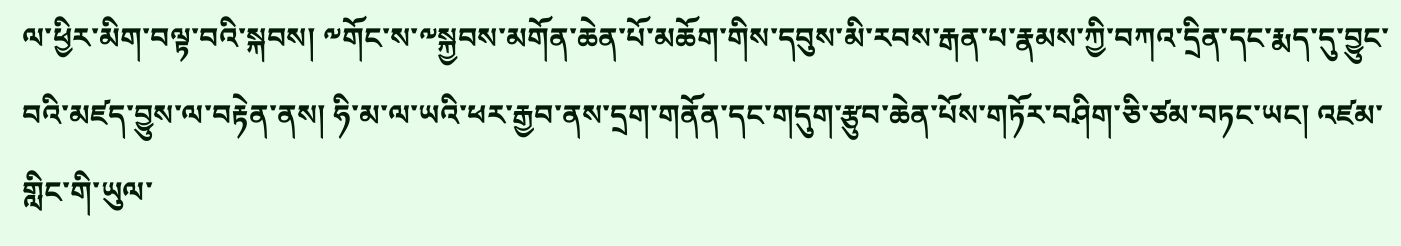ལ་ཕྱིར་མིག་བལྟ་བའི་སྐབས། ༸གོང་ས་༸སྐྱབས་མགོན་ཆེན་པོ་མཆོག་གིས་དབུས་མི་རབས་རྒན་པ་རྣམས་ཀྱི་བཀའ་དྲིན་དང་རྨད་དུ་བྱུང་བའི་མཛད་བྱུས་ལ་བརྟེན་ནས། ཧི་མ་ལ་ཡའི་ཕར་རྒྱབ་ནས་དྲག་གནོན་དང་གདུག་རྩུབ་ཆེན་པོས་གཏོར་བཤིག་ཅི་ཙམ་བཏང་ཡང། འཛམ་གླིང་གི་ཡུལ་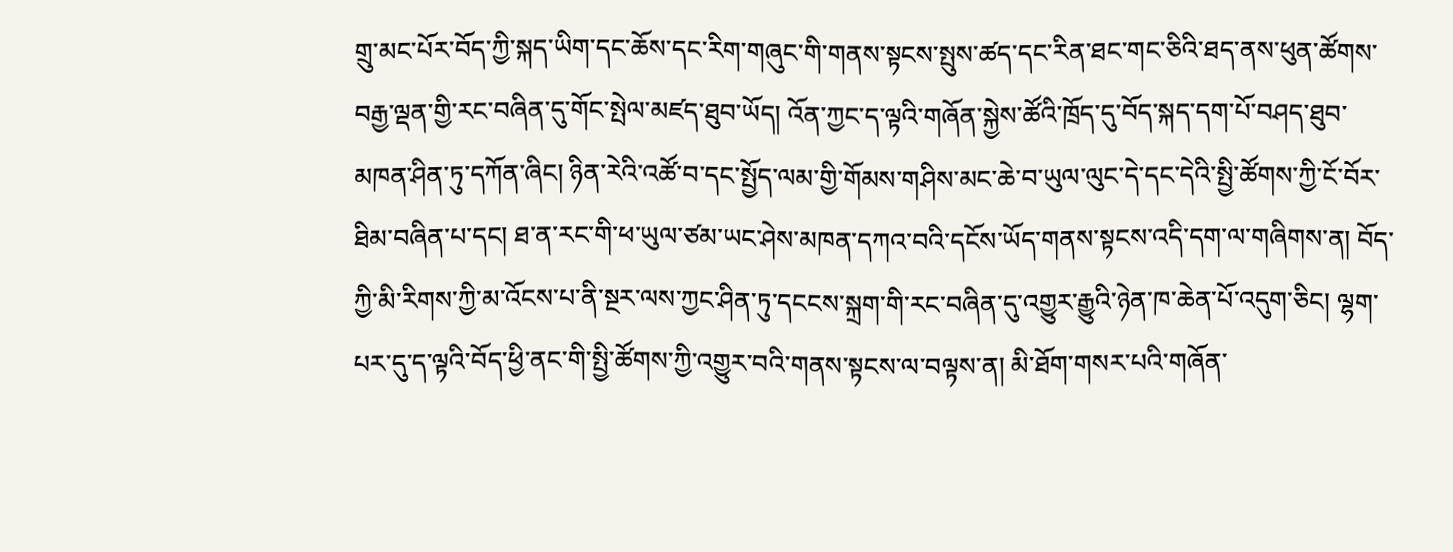གྲུ་མང་པོར་བོད་ཀྱི་སྐད་ཡིག་དང་ཆོས་དང་རིག་གཞུང་གི་གནས་སྟངས་སྤུས་ཚད་དང་རིན་ཐང་གང་ཅིའི་ཐད་ནས་ཕུན་ཚོགས་བརྒྱ་ལྡན་གྱི་རང་བཞིན་དུ་གོང་སྤེལ་མཛད་ཐུབ་ཡོད། འོན་ཀྱང་ད་ལྟའི་གཞོན་སྐྱེས་ཚོའི་ཁྲོད་དུ་བོད་སྐད་དག་པོ་བཤད་ཐུབ་མཁན་ཤིན་ཏུ་དཀོན་ཞིང། ཉིན་རེའི་འཚོ་བ་དང་སྤྱོད་ལམ་གྱི་གོམས་གཤིས་མང་ཆེ་བ་ཡུལ་ལུང་དེ་དང་དེའི་སྤྱི་ཚོགས་ཀྱི་ངོ་བོར་ཐིམ་བཞིན་པ་དང། ཐ་ན་རང་གི་ཕ་ཡུལ་ཙམ་ཡང་ཤེས་མཁན་དཀའ་བའི་དངོས་ཡོད་གནས་སྟངས་འདི་དག་ལ་གཞིགས་ན། བོད་ཀྱི་མི་རིགས་ཀྱི་མ་འོངས་པ་ནི་སྔར་ལས་ཀྱང་ཤིན་ཏུ་དངངས་སྐྲག་གི་རང་བཞིན་དུ་འགྱུར་རྒྱུའི་ཉེན་ཁ་ཆེན་པོ་འདུག་ཅིང། ལྷག་པར་དུ་ད་ལྟའི་བོད་ཕྱི་ནང་གི་སྤྱི་ཚོགས་ཀྱི་འགྱུར་བའི་གནས་སྟངས་ལ་བལྟས་ན། མི་ཐོག་གསར་པའི་གཞོན་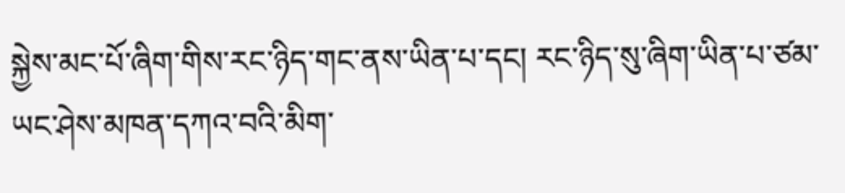སྐྱེས་མང་པོ་ཞིག་གིས་རང་ཉིད་གང་ནས་ཡིན་པ་དང། རང་ཉིད་སུ་ཞིག་ཡིན་པ་ཙམ་ཡང་ཤེས་མཁན་དཀའ་བའི་མིག་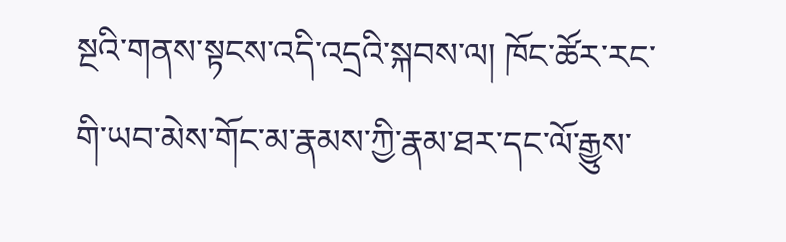སྔའི་གནས་སྟངས་འདི་འདྲའི་སྐབས་ལ། ཁོང་ཚོར་རང་གི་ཡབ་མེས་གོང་མ་རྣམས་ཀྱི་རྣམ་ཐར་དང་ལོ་རྒྱུས་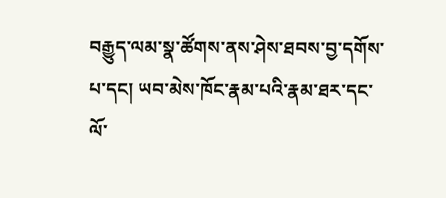བརྒྱུད་ལམ་སྣ་ཚོགས་ནས་ཤེས་ཐབས་བྱ་དགོས་པ་དང། ཡབ་མེས་ཁོང་རྣམ་པའི་རྣམ་ཐར་དང་ལོ་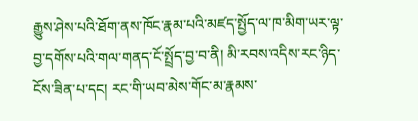རྒྱུས་ཤེས་པའི་ཐོག་ནས་ཁོང་རྣམ་པའི་མཛད་སྤྱོད་ལ་ཁ་མིག་ཡར་ལྟ་བྱ་དགོས་པའི་གལ་གནད་ངོ་སྤྲོད་བྱ་བ་ནི། མི་རབས་འདིས་རང་ཉིད་ངོས་ཟིན་པ་དང། རང་གི་ཡབ་མེས་གོང་མ་རྣམས་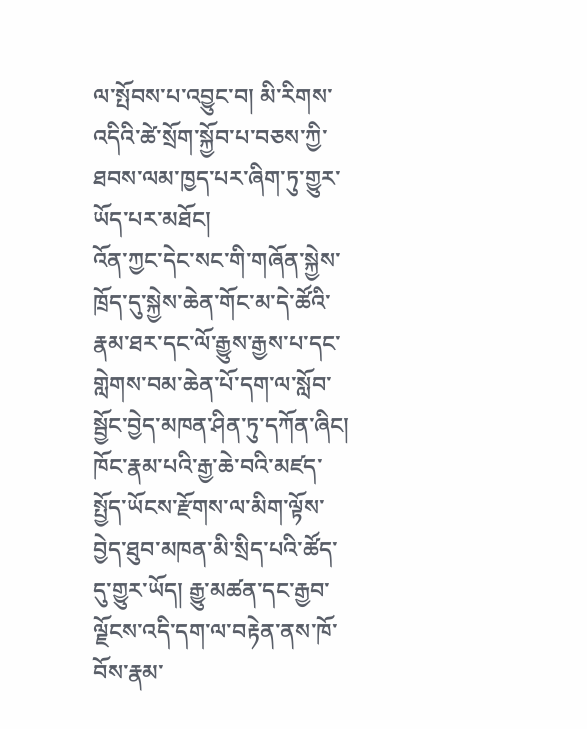ལ་སྤོབས་པ་འབྱུང་བ། མི་རིགས་འདིའི་ཚེ་སྲོག་སྐྱོབ་པ་བཅས་ཀྱི་ཐབས་ལམ་ཁྱད་པར་ཞིག་ཏུ་གྱུར་ཡོད་པར་མཐོང།
འོན་ཀྱང་དེང་སང་གི་གཞོན་སྐྱེས་ཁྲོད་དུ་སྐྱེས་ཆེན་གོང་མ་དེ་ཚོའི་རྣམ་ཐར་དང་ལོ་རྒྱུས་རྒྱས་པ་དང་གླེགས་བམ་ཆེན་པོ་དག་ལ་སློབ་སྦྱོང་བྱེད་མཁན་ཤིན་ཏུ་དཀོན་ཞིང། ཁོང་རྣམ་པའི་རྒྱ་ཆེ་བའི་མཛད་སྤྱོད་ཡོངས་རྫོགས་ལ་མིག་ལྟོས་བྱེད་ཐུབ་མཁན་མི་སྲིད་པའི་ཚོད་དུ་གྱུར་ཡོད། རྒྱུ་མཚན་དང་རྒྱབ་ལྗོངས་འདི་དག་ལ་བརྟེན་ནས་ཁོ་བོས་རྣམ་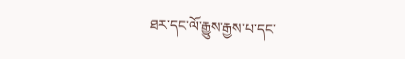ཐར་དང་ལོ་རྒྱུས་རྒྱས་པ་དང་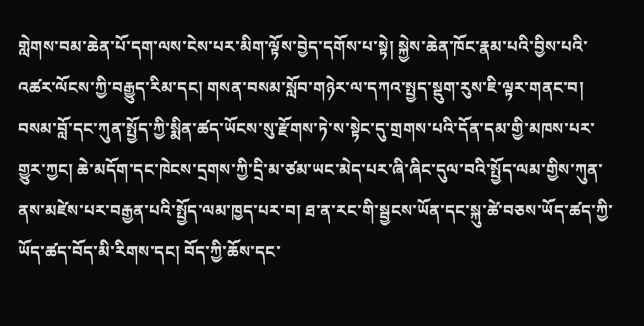གླེགས་བམ་ཆེན་པོ་དག་ལས་ངེས་པར་མིག་ལྟོས་བྱེད་དགོས་པ་སྟེ། སྐྱེས་ཆེན་ཁོང་རྣམ་པའི་བྱིས་པའི་འཚར་ལོངས་ཀྱི་བརྒྱུད་རིམ་དང། གསན་བསམ་སློབ་གཉེར་ལ་དཀའ་སྤྱད་སྡུག་རུས་ཇི་ལྟར་གནང་བ། བསམ་བློ་དང་ཀུན་སྤྱོད་ཀྱི་སྨིན་ཚད་ཡོངས་སུ་རྫོགས་ཏེ་ས་སྟེང་དུ་གྲགས་པའི་དོན་དམ་གྱི་མཁས་པར་གྱུར་ཀྱང། ཆེ་མདོག་དང་ཁེངས་དྲགས་ཀྱི་དྲི་མ་ཙམ་ཡང་མེད་པར་ཞི་ཞིང་དུལ་བའི་སྤྱོད་ལམ་གྱིས་ཀུན་ནས་མཛེས་པར་བརྒྱན་པའི་སྤྱོད་ལམ་ཁྱད་པར་བ། ཐ་ན་རང་གི་སྦྱངས་ཡོན་དང་སྐུ་ཚེ་བཅས་ཡོད་ཚད་ཀྱི་ཡོད་ཚད་བོད་མི་རིགས་དང། བོད་ཀྱི་ཆོས་དང་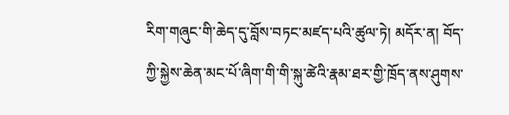རིག་གཞུང་གི་ཆེད་དུ་བློས་བཏང་མཛད་པའི་ཚུལ་ཏེ། མདོར་ན། བོད་ཀྱི་སྐྱེས་ཆེན་མང་པོ་ཞིག་གི་གི་སྐུ་ཚེའི་རྣམ་ཐར་གྱི་ཁྲོད་ནས་ཤུགས་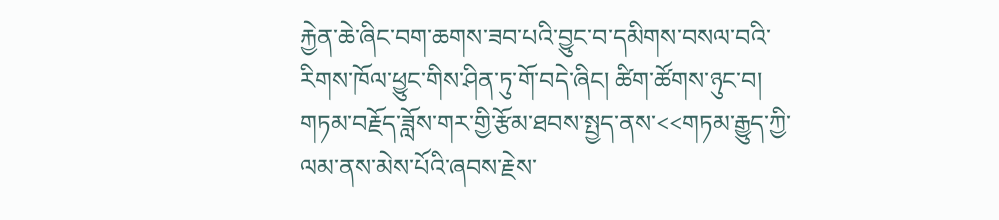རྐྱེན་ཆེ་ཞིང་བག་ཆགས་ཟབ་པའི་བྱུང་བ་དམིགས་བསལ་བའི་རིགས་ཁོལ་ཕྱུང་གིས་ཤིན་ཏུ་གོ་བདེ་ཞིང། ཚིག་ཚོགས་ཉུང་བ། གཏམ་བརྗོད་ཟློས་གར་གྱི་རྩོམ་ཐབས་སྤྱད་ནས་<<གཏམ་རྒྱུད་ཀྱི་ལམ་ནས་མེས་པོའི་ཞབས་རྗེས་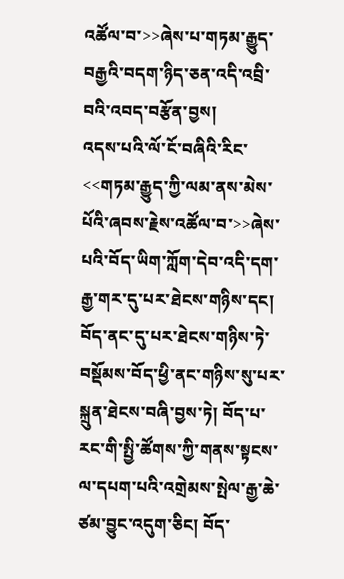འཚོལ་བ་>>ཞེས་པ་གཏམ་རྒྱུད་བརྒྱའི་བདག་ཉིད་ཅན་འདི་འབྲི་བའི་འབད་བརྩོན་བྱས།
འདས་པའི་ལོ་ངོ་བཞིའི་རིང་<<གཏམ་རྒྱུད་ཀྱི་ལམ་ནས་མེས་པོའི་ཞབས་རྗེས་འཚོལ་བ་>>ཞེས་པའི་བོད་ཡིག་ཀློག་དེབ་འདི་དག་རྒྱ་གར་དུ་པར་ཐེངས་གཉིས་དང། བོད་ནང་དུ་པར་ཐེངས་གཉིས་ཏེ་བསྡོམས་བོད་ཕྱི་ནང་གཉིས་སུ་པར་སྐྲུན་ཐེངས་བཞི་བྱས་ཏེ། བོད་པ་རང་གི་སྤྱི་ཚོགས་ཀྱི་གནས་སྟངས་ལ་དཔག་པའི་འགྲེམས་སྤེལ་རྒྱ་ཆེ་ཙམ་བྱུང་འདུག་ཅིང། བོད་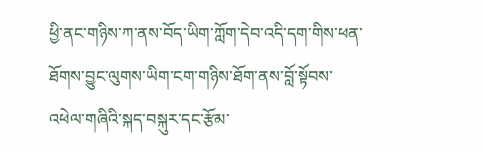ཕྱི་ནང་གཉིས་ཀ་ནས་བོད་ཡིག་ཀློག་དེབ་འདི་དག་གིས་ཕན་ཐོགས་བྱུང་ལུགས་ཡིག་ངག་གཉིས་ཐོག་ནས་བློ་སྟོབས་འཕེལ་གཞིའི་སྐད་བསྐུར་དང་རྩོམ་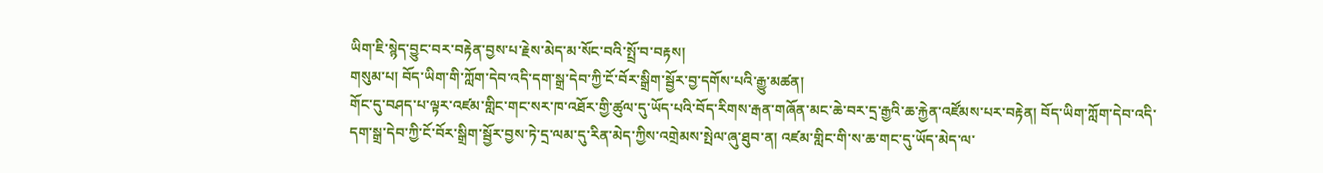ཡིག་ཇི་སྙེད་བྱུང་བར་བརྟེན་བྱས་པ་རྗེས་མེད་མ་སོང་བའི་སྤྲོ་བ་བརྟས།
གསུམ་པ། བོད་ཡིག་གི་ཀློག་དེབ་འདི་དག་སྒྲ་དེབ་ཀྱི་ངོ་བོར་སྒྲིག་སྦྱོར་བྱ་དགོས་པའི་རྒྱུ་མཚན།
གོང་དུ་བཤད་པ་ལྟར་འཛམ་གླིང་གང་སར་ཁ་འཐོར་གྱི་ཚུལ་དུ་ཡོད་པའི་བོད་རིགས་རྒན་གཞོན་མང་ཆེ་བར་དྲ་རྒྱའི་ཆ་རྐྱེན་འཛོམས་པར་བརྟེན། བོད་ཡིག་ཀློག་དེབ་འདི་དག་སྒྲ་དེབ་ཀྱི་ངོ་བོར་སྒྲིག་སྦྱོར་བྱས་ཏེ་དྲ་ལམ་དུ་རིན་མེད་ཀྱིས་འགྲེམས་སྤེལ་ཞུ་ཐུབ་ན། འཛམ་གླིང་གི་ས་ཆ་གང་དུ་ཡོད་མེད་ལ་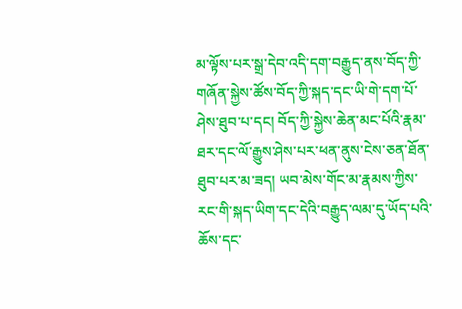མ་ལྟོས་པར་སྒྲ་དེབ་འདི་དག་བརྒྱུད་ནས་བོད་ཀྱི་གཞོན་སྐྱེས་ཚོས་བོད་ཀྱི་སྐད་དང་ཡི་གེ་དག་པོ་ཤེས་ཐུབ་པ་དང། བོད་ཀྱི་སྐྱེས་ཆེན་མང་པོའི་རྣམ་ཐར་དང་ལོ་རྒྱུས་ཤེས་པར་ཕན་ནུས་ངེས་ཅན་ཐོན་ཐུབ་པར་མ་ཟད། ཡབ་མེས་གོང་མ་རྣམས་ཀྱིས་རང་གི་སྐད་ཡིག་དང་དེའི་བརྒྱུད་ལམ་དུ་ཡོད་པའི་ཆོས་དང་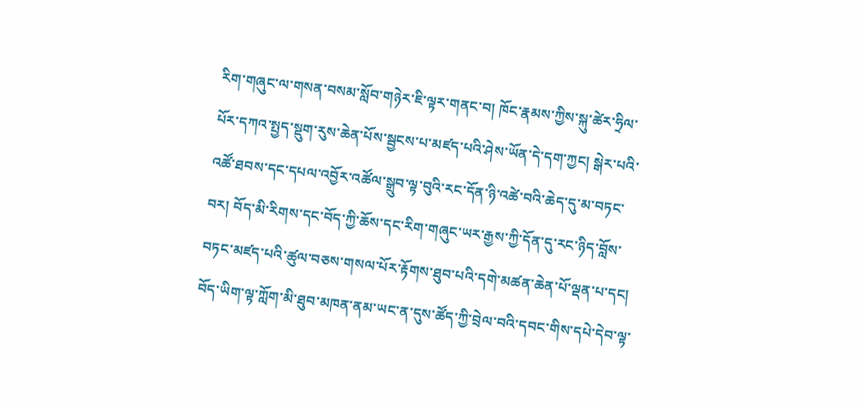རིག་གཞུང་ལ་གསན་བསམ་སློབ་གཉེར་ཇི་ལྟར་གནང་བ། ཁོང་རྣམས་ཀྱིས་སྐུ་ཚེར་ཧྲིལ་པོར་དཀའ་སྤྱད་སྡུག་རུས་ཆེན་པོས་སྦྱངས་པ་མཛད་པའི་ཤེས་ཡོན་དེ་དག་ཀྱང། སྒེར་པའི་འཚོ་ཐབས་དང་དཔལ་འབྱོར་འཚོལ་སྒྲུབ་ལྟ་བུའི་རང་དོན་ཉི་འཚེ་བའི་ཆེད་དུ་མ་བཏང་བར། བོད་མི་རིགས་དང་བོད་ཀྱི་ཆོས་དང་རིག་གཞུང་ཡར་རྒྱས་ཀྱི་དོན་དུ་རང་ཉིད་བློས་བཏང་མཛད་པའི་ཚུལ་བཅས་གསལ་པོར་རྟོགས་ཐུབ་པའི་དགེ་མཚན་ཆེན་པོ་ལྡན་པ་དང།
བོད་ཡིག་ལྟ་ཀློག་མི་ཐུབ་མཁན་ནམ་ཡང་ན་དུས་ཚོད་ཀྱི་བྲེལ་བའི་དབང་གིས་དཔེ་དེབ་ལྟ་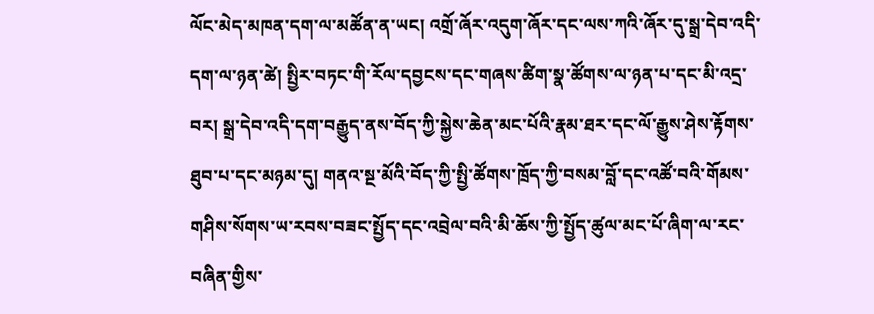ལོང་མེད་མཁན་དག་ལ་མཚོན་ན་ཡང། འགྲོ་ཞོར་འདུག་ཞོར་དང་ལས་ཀའི་ཞོར་དུ་སྒྲ་དེབ་འདི་དག་ལ་ཉན་ཚེ། སྤྱིར་བཏང་གི་རོལ་དབྱངས་དང་གཞས་ཚིག་སྣ་ཚོགས་ལ་ཉན་པ་དང་མི་འདྲ་བར། སྒྲ་དེབ་འདི་དག་བརྒྱུད་ནས་བོད་ཀྱི་སྐྱེས་ཆེན་མང་པོའི་རྣམ་ཐར་དང་ལོ་རྒྱུས་ཤེས་རྟོགས་ཐུབ་པ་དང་མཉམ་དུ། གནའ་སྔ་མོའི་བོད་ཀྱི་སྤྱི་ཚོགས་ཁྲོད་ཀྱི་བསམ་བློ་དང་འཚོ་བའི་གོམས་གཤིས་སོགས་ཡ་རབས་བཟང་སྤྱོད་དང་འབྲེལ་བའི་མི་ཆོས་ཀྱི་སྤྱོད་ཚུལ་མང་པོ་ཞིག་ལ་རང་བཞིན་གྱིས་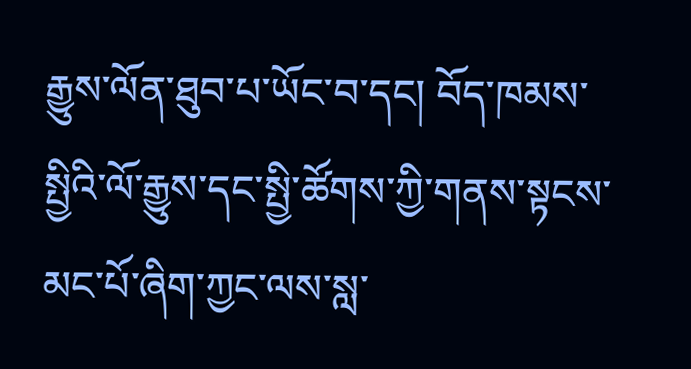རྒྱུས་ལོན་ཐུབ་པ་ཡོང་བ་དང། བོད་ཁམས་སྤྱིའི་ལོ་རྒྱུས་དང་སྤྱི་ཚོགས་ཀྱི་གནས་སྟངས་མང་པོ་ཞིག་ཀྱང་ལས་སླ་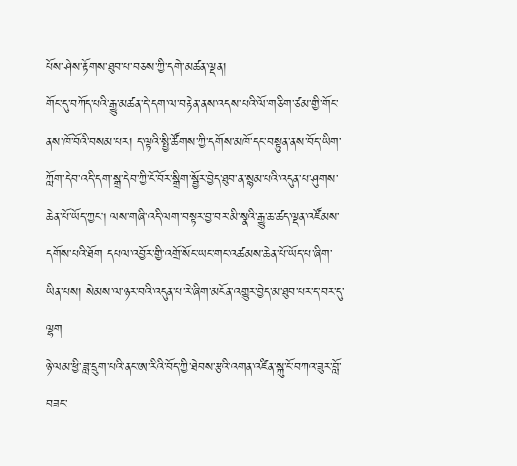པོས་ཤེས་རྟོགས་ཐུབ་པ་བཅས་ཀྱི་དགེ་མཚན་ལྡན།
གོང་དུ་བཀོད་པའི་རྒྱུ་མཚན་དེ་དག་ལ་བརྟེན་ནས་འདས་པའི་ལོ་གཅིག་ཙམ་གྱི་གོང་ནས་ཁོ་བོའི་བསམ་པར། ད་ལྟའི་སྤྱི་ཚོགས་ཀྱི་དགོས་མཁོ་དང་བསྟུན་ནས་བོད་ཡིག་ཀློག་དེབ་འདི་དག་སྒྲ་དེབ་ཀྱི་ངོ་བོར་སྒྲིག་སྦྱོར་བྱེད་ཐུབ་ན་སྙམ་པའི་འདུན་པ་ཤུགས་ཆེན་པོ་ཡོད་ཀྱང། ལས་གཞི་འདི་ལག་བསྟར་བྱ་བར་མི་སྣའི་རྒྱུ་ཆ་ཚད་ལྡན་འཛོམས་དགོས་པའི་ཐོག དཔལ་འབྱོར་གྱི་འགྲོ་སོང་ཡང་གང་འཚམས་ཆེན་པོ་ཡོད་པ་ཞིག་ཡིན་པས། སེམས་ལ་ཉར་བའི་འདུན་པ་རེ་ཞིག་མངོན་འགྱུར་བྱེད་མ་ཐུབ་པར་ད་བར་དུ་ལྷག
ཉེ་ལམ་ཕྱི་ཟླ་དྲུག་པའི་ནང་ཨ་རིའི་བོད་ཀྱི་ཐེབས་རྩའི་འགན་འཛིན་སྐུ་ངོ་བཀའ་ཟུར་བློ་བཟང་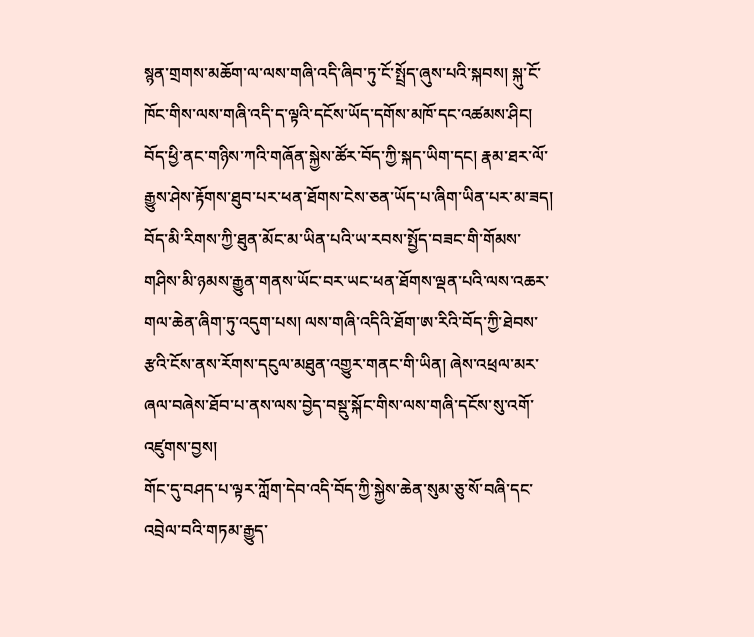སྙན་གྲགས་མཆོག་ལ་ལས་གཞི་འདི་ཞིབ་ཏུ་ངོ་སྤྲོད་ཞུས་པའི་སྐབས། སྐུ་ངོ་ཁོང་གིས་ལས་གཞི་འདི་ད་ལྟའི་དངོས་ཡོད་དགོས་མཁོ་དང་འཚམས་ཤིང། བོད་ཕྱི་ནང་གཉིས་ཀའི་གཞོན་སྐྱེས་ཚོར་བོད་ཀྱི་སྐད་ཡིག་དང། རྣམ་ཐར་ལོ་རྒྱུས་ཤེས་རྟོགས་ཐུབ་པར་ཕན་ཐོགས་ངེས་ཅན་ཡོད་པ་ཞིག་ཡིན་པར་མ་ཟད། བོད་མི་རིགས་ཀྱི་ཐུན་མོང་མ་ཡིན་པའི་ཡ་རབས་སྤྱོད་བཟང་གི་གོམས་གཤིས་མི་ཉམས་རྒྱུན་གནས་ཡོང་བར་ཡང་ཕན་ཐོགས་ལྡན་པའི་ལས་འཆར་གལ་ཆེན་ཞིག་ཏུ་འདུག་པས། ལས་གཞི་འདིའི་ཐོག་ཨ་རིའི་བོད་ཀྱི་ཐེབས་རྩའི་ངོས་ནས་རོགས་དངུལ་མཐུན་འགྱུར་གནང་གི་ཡིན། ཞེས་འཕྲལ་མར་ཞལ་བཞེས་ཐོབ་པ་ནས་ལས་བྱེད་བསྡུ་སྐོང་གིས་ལས་གཞི་དངོས་སུ་འགོ་འཛུགས་བྱས།
གོང་དུ་བཤད་པ་ལྟར་ཀློག་དེབ་འདི་བོད་ཀྱི་སྐྱེས་ཆེན་སུམ་ཅུ་སོ་བཞི་དང་འབྲེལ་བའི་གཏམ་རྒྱུད་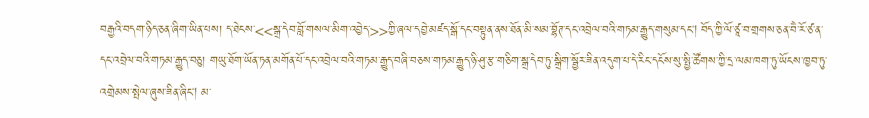བརྒྱའི་བདག་ཉིད་ཅན་ཞིག་ཡིན་པས། ད་ཐེངས་<<སྒྲ་དེབ་བློ་གསལ་མིག་འབྱེད་>>ཀྱི་ཞལ་དབྱེ་མཛད་སྒོ་དང་བསྟུན་ནས་ཐོན་མི་སམ་བྷོཊ་དང་འབྲེལ་བའི་གཏམ་རྒྱུད་གསུམ་དང། བོད་ཀྱི་ལོ་ཙཱ་བ་གྲགས་ཅན་བཻ་རོ་ཙ་ན་དང་འབྲེལ་བའི་གཏམ་རྒྱུད་བཅུ། གཡུ་ཐོག་ཡོན་ཏན་མགོན་པོ་དང་འབྲེལ་བའི་གཏམ་རྒྱུད་བཞི་བཅས་གཏམ་རྒྱུད་ཉི་ཤུ་རྩ་གཅིག་སྒྲ་དེབ་ཏུ་སྒྲིག་སྦྱོར་ཟིན་འདུག་པ་དེ་རིང་དངོས་སུ་སྤྱི་ཚོགས་ཀྱི་དྲ་ལམ་ཁག་ཏུ་ཡོངས་ཁྱབ་ཏུ་འགྲེམས་སྤེལ་ཞུས་ཟིན་ཞིང། མ་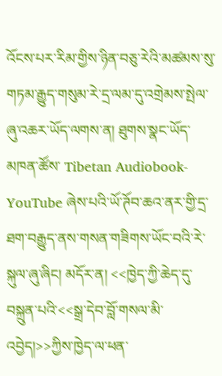འོངས་པར་རིམ་གྱིས་ཉིན་བཅུ་རེའི་མཚམས་སུ་གཏམ་རྒྱུད་གསུམ་རེ་དྲ་ལམ་དུ་འགྲེམས་སྤེལ་ཞུ་འཆར་ཡོད་ལགས་ན། ཐུགས་སྣང་ཡོད་མཁན་ཚོས་ Tibetan Audiobook-YouTube ཞེས་པའི་ཡོ་ཊོབ་ཆའ་ནར་གྱི་དྲ་ཐག་བརྒྱུད་ནས་གསན་གཟིགས་ཡོང་བའི་རེ་སྐུལ་ཞུ་ཞིང། མདོར་ན། <<ཁྱེད་ཀྱི་ཆེད་དུ་བསྐྲུན་པའི་<<སྒྲ་དེབ་བློ་གསལ་མི་འབྱེད།>>ཀྱིས་ཁྱེད་ལ་ཕན་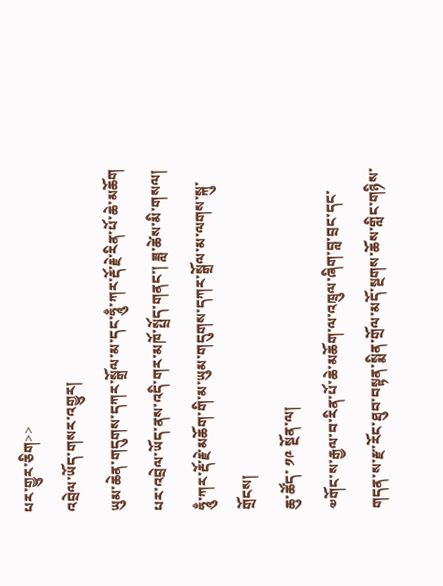པར་གྱུར་ཅིག>>
འབྲེལ་ཡོད་གསར་འགྱུར།
ཡུམ་ཆེན་གདུགས་དཀར་སྒྲོལ་མ་དང་ཧཱུྃ་ཀར་རྡོ་རྗེ་རིན་པོ་ཆེ་མཆོག པར་འབྲེལ་ཡོད་ནས་འདི་གར་མཁོ་སྤྲོད་གནང་། ཟླ་ཚེས་མི་གསལ།
ཧཱུྃ་ཀར་རྡོ་རྗེ་མཆོག་གི་མ་ཡུམ་གདུགས་དཀར་སྒྲོལ་མ་ལགས་སྐུ་གྲོངས།
ཆུ་ཚོད་ ༡༩ སྔོན་ལ།
༧གོང་ས་རྒྱལ་བ་རིན་པོ་ཆེ་མཆོག་ལ་འཁྲུལ་ཞིག་བླ་བྲང་དང་གདན་ས་རྫ་རོང་ཐུབ་བསྟན་སྨིན་གྲོལ་མདོ་སྔགས་ཆོས་གླིང་གཉིས་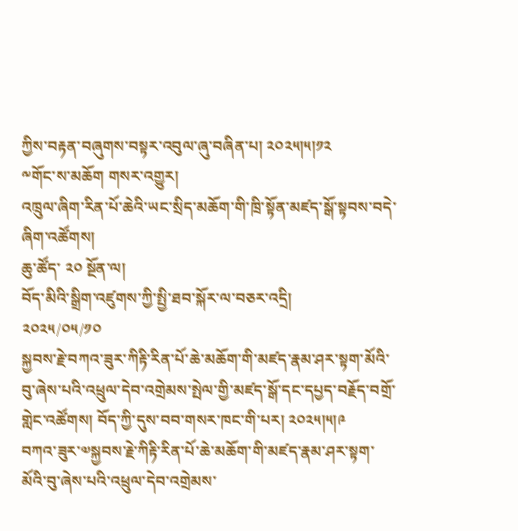ཀྱིས་བརྟན་བཞུགས་བསྟར་འབུལ་ཞུ་བཞིན་པ། ༢༠༢༥།༥།༡༢
༸གོང་ས་མཆོག གསར་འགྱུར།
འཁྲུལ་ཞིག་རིན་པོ་ཆེའི་ཡང་སྲིད་མཆོག་གི་ཁྲི་སྟོན་མཛད་སྒོ་སྟབས་བདེ་ཞིག་འཚོགས།
ཆུ་ཚོད་ ༢༠ སྔོན་ལ།
བོད་མིའི་སྒྲིག་འཛུགས་ཀྱི་སྤྱི་ཐབ་སྐོར་ལ་བཅར་འདྲི།
༢༠༢༥/༠༥/༡༠
སྐྱབས་རྗེ་བཀའ་ཟུར་ཀིརྟི་རིན་པོ་ཆེ་མཆོག་གི་མཛད་རྣམ་ཤར་སྟག་མོའི་བུ་ཞེས་པའི་འཕྲུལ་དེབ་འགྲེམས་སྤེལ་གྱི་མཛད་སྒོ་དང་དཔྱད་བརྗོད་བགྲོ་གླེང་འཚོགས། བོད་ཀྱི་དུས་བབ་གསར་ཁང་གི་པར། ༢༠༢༥།༥།༩
བཀའ་ཟུར་༧སྐྱབས་རྗེ་ཀིརྟི་རིན་པོ་ཆེ་མཆོག་གི་མཛད་རྣམ་ཤར་སྟག་མོའི་བུ་ཞེས་པའི་འཕྲུལ་དེབ་འགྲེམས་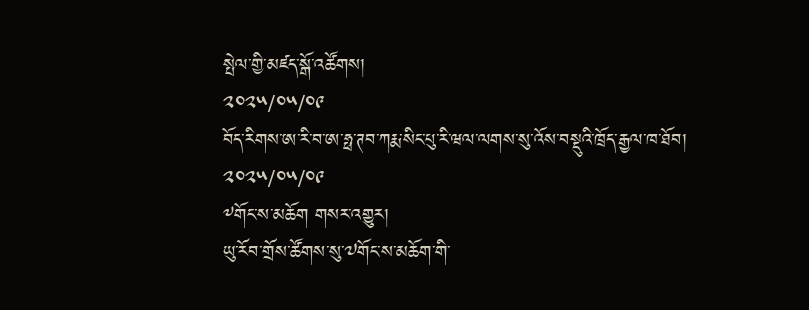སྤེལ་གྱི་མཛད་སྒོ་འཚོགས།
༢༠༢༥/༠༥/༠༩
བོད་རིགས་ཨ་རི་བ་ཨ་ཧྥ་ཊབ་ཀརྨ་སིང་པུ་རི་ཝལ་ལགས་སུ་འོས་བསྡུའི་ཁྲོད་རྒྱལ་ཁ་ཐོབ།
༢༠༢༥/༠༥/༠༩
༸གོང་ས་མཆོག གསར་འགྱུར།
ཡུ་རོབ་གྲོས་ཚོགས་སུ་༧གོང་ས་མཆོག་གི་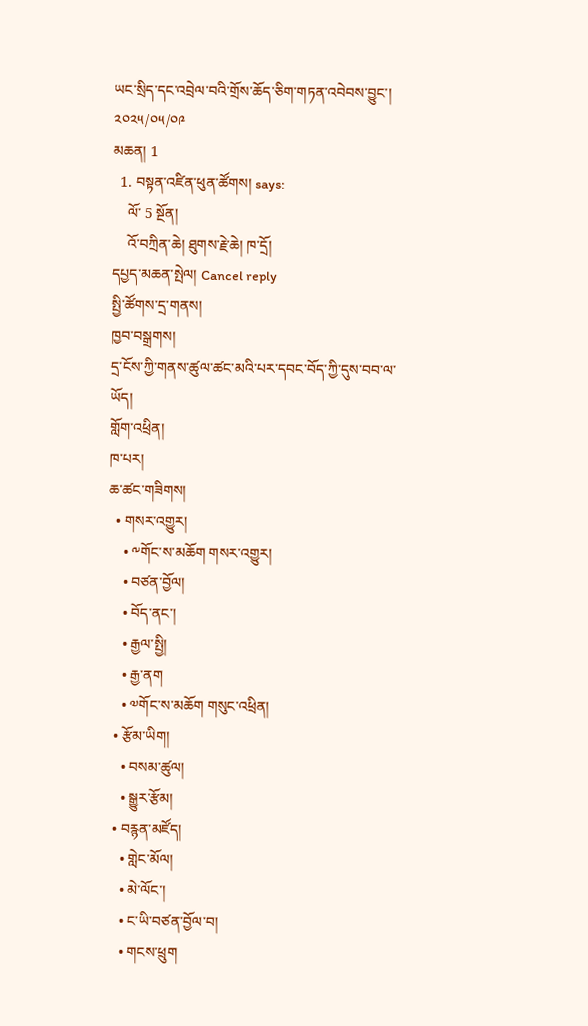ཡང་སྲིད་དང་འབྲེལ་བའི་གྲོས་ཆོད་ཅིག་གཏན་འབེབས་བྱུང་།
༢༠༢༥/༠༥/༠༩
མཆན། 1
  1. བསྟན་འཛིན་ཕུན་ཚོགས། says:
    ལོ་ 5 སྔོན།
    འོ་བཀྲིན་ཆེ། ཐུགས་རྗེ་ཆེ། ཁ་དྲོ།
དཔྱད་མཆན་སྤེལ། Cancel reply
སྤྱི་ཚོགས་དྲ་གནས།
ཁྱབ་བསྒྲགས།
དྲ་ངོས་ཀྱི་གནས་ཚུལ་ཚང་མའི་པར་དབང་བོད་ཀྱི་དུས་བབ་ལ་ཡོད།
གློག་འཕྲིན།
ཁ་པར།
ཆ་ཚང་གཟིགས།
  • གསར་འགྱུར།
    • ༸གོང་ས་མཆོག གསར་འགྱུར།
    • བཙན་བྱོལ།
    • བོད་ནང་།
    • རྒྱལ་སྤྱི།
    • རྒྱ་ནག
    • ༧གོང་ས་མཆོག གསུང་འཕྲིན།
  • རྩོམ་ཡིག།
    • བསམ་ཚུལ།
    • སྒྱུར་རྩོམ།
  • བརྙན་མཛོད།
    • གླེང་མོལ།
    • མེ་ལོང་།
    • ང་ཡི་བཙན་བྱོལ་བ།
    • གངས་ཕྲུག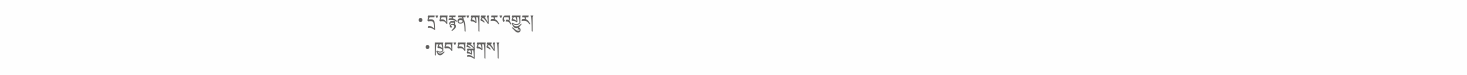• དྲ་བརྙན་གསར་འགྱུར།
  • ཁྱབ་བསྒྲགས།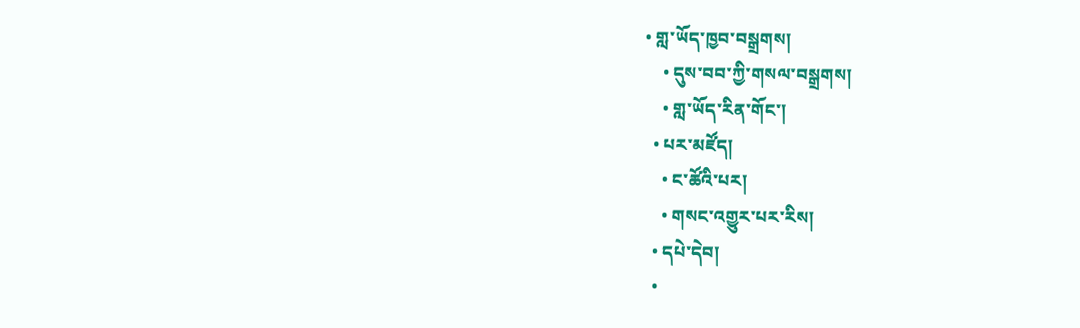• གླ་ཡོད་ཁྱབ་བསྒྲགས།
    • དུས་བབ་ཀྱི་གསལ་བསྒྲགས།
    • གླ་ཡོད་རིན་གོང་།
  • པར་མཛོད།
    • ང་ཚོའི་པར།
    • གསང་འགྱུར་པར་རིས།
  • དཔེ་དེབ།
  •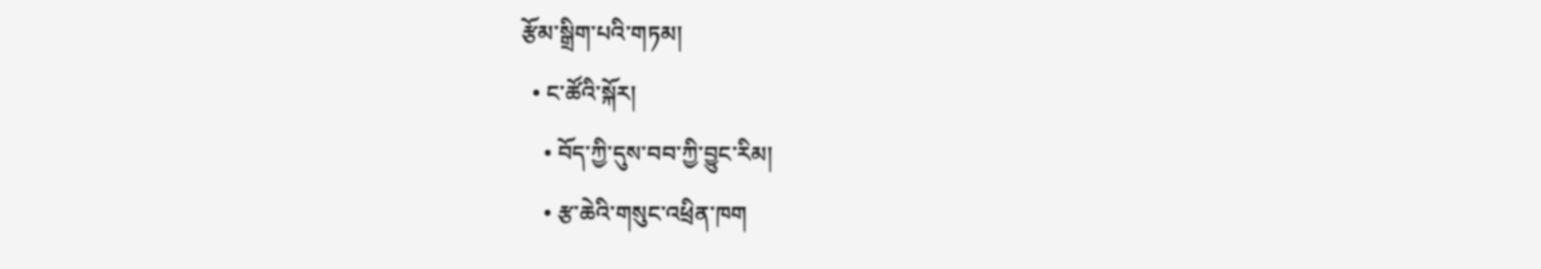རྩོམ་སྒྲིག་པའི་གཏམ།
  • ང་ཚོའི་སྐོར།
    • བོད་ཀྱི་དུས་བབ་ཀྱི་བྱུང་རིམ།
    • རྩ་ཆེའི་གསུང་འཕྲིན་ཁག